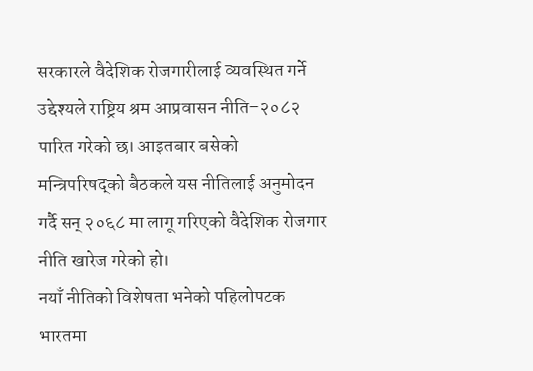सरकारले वैदेशिक रोजगारीलाई व्यवस्थित गर्ने उद्देश्यले राष्ट्रिय श्रम आप्रवासन नीति–२०८२ पारित गरेको छ। आइतबार बसेको मन्त्रिपरिषद्को बैठकले यस नीतिलाई अनुमोदन गर्दै सन् २०६८ मा लागू गरिएको वैदेशिक रोजगार नीति खारेज गरेको हो।
नयाँ नीतिको विशेषता भनेको पहिलोपटक भारतमा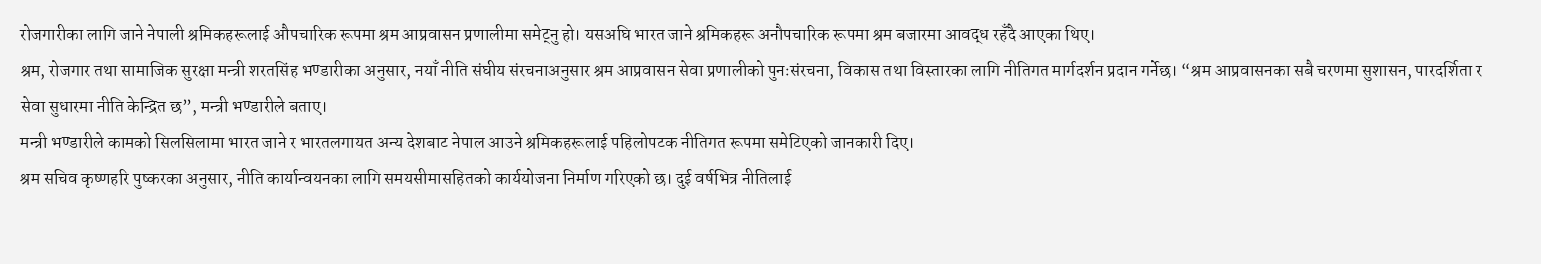रोजगारीका लागि जाने नेपाली श्रमिकहरूलाई औपचारिक रूपमा श्रम आप्रवासन प्रणालीमा समेट्नु हो। यसअघि भारत जाने श्रमिकहरू अनौपचारिक रूपमा श्रम बजारमा आवद्ध रहँदै आएका थिए।
श्रम, रोजगार तथा सामाजिक सुरक्षा मन्त्री शरतसिंह भण्डारीका अनुसार, नयाँ नीति संघीय संरचनाअनुसार श्रम आप्रवासन सेवा प्रणालीको पुनःसंरचना, विकास तथा विस्तारका लागि नीतिगत मार्गदर्शन प्रदान गर्नेछ। “श्रम आप्रवासनका सबै चरणमा सुशासन, पारदर्शिता र सेवा सुधारमा नीति केन्द्रित छ”, मन्त्री भण्डारीले बताए।
मन्त्री भण्डारीले कामको सिलसिलामा भारत जाने र भारतलगायत अन्य देशबाट नेपाल आउने श्रमिकहरूलाई पहिलोपटक नीतिगत रूपमा समेटिएको जानकारी दिए।
श्रम सचिव कृष्णहरि पुष्करका अनुसार, नीति कार्यान्वयनका लागि समयसीमासहितको कार्ययोजना निर्माण गरिएको छ। दुई वर्षभित्र नीतिलाई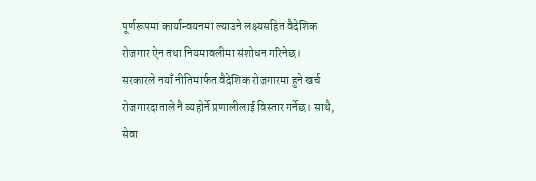पूर्णरूपमा कार्यान्वयनमा ल्याउने लक्ष्यसहित वैदेशिक रोजगार ऐन तथा नियमावलीमा संशोधन गरिनेछ।
सरकारले नयाँ नीतिमार्फत वैदेशिक रोजगारमा हुने खर्च रोजगारदाताले नै व्यहोर्ने प्रणालीलाई विस्तार गर्नेछ। साथै, सेवा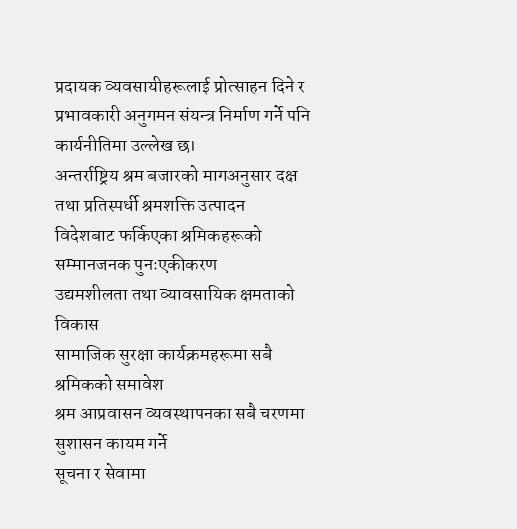प्रदायक व्यवसायीहरूलाई प्रोत्साहन दिने र प्रभावकारी अनुगमन संयन्त्र निर्माण गर्ने पनि कार्यनीतिमा उल्लेख छ।
अन्तर्राष्ट्रिय श्रम बजारको मागअनुसार दक्ष तथा प्रतिस्पर्धी श्रमशक्ति उत्पादन
विदेशबाट फर्किएका श्रमिकहरूको सम्मानजनक पुनःएकीकरण
उद्यमशीलता तथा व्यावसायिक क्षमताको विकास
सामाजिक सुरक्षा कार्यक्रमहरूमा सबै श्रमिकको समावेश
श्रम आप्रवासन व्यवस्थापनका सबै चरणमा सुशासन कायम गर्ने
सूचना र सेवामा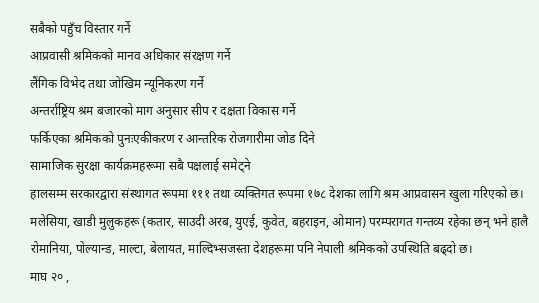सबैको पहुँच विस्तार गर्ने
आप्रवासी श्रमिकको मानव अधिकार संरक्षण गर्ने
लैंगिक विभेद तथा जोखिम न्यूनिकरण गर्ने
अन्तर्राष्ट्रिय श्रम बजारको माग अनुसार सीप र दक्षता विकास गर्ने
फर्किएका श्रमिकको पुनःएकीकरण र आन्तरिक रोजगारीमा जोड दिने
सामाजिक सुरक्षा कार्यक्रमहरूमा सबै पक्षलाई समेट्ने
हालसम्म सरकारद्वारा संस्थागत रूपमा १११ तथा व्यक्तिगत रूपमा १७८ देशका लागि श्रम आप्रवासन खुला गरिएको छ। मलेसिया, खाडी मुलुकहरू (कतार, साउदी अरब, युएई, कुवेत, बहराइन, ओमान) परम्परागत गन्तव्य रहेका छन् भने हालै रोमानिया, पोल्यान्ड, माल्टा, बेलायत, माल्दिभ्सजस्ता देशहरूमा पनि नेपाली श्रमिकको उपस्थिति बढ्दो छ।
माघ २० ,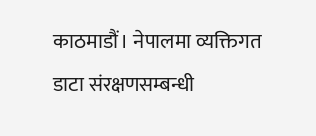काठमाडौं। नेपालमा व्यक्तिगत डाटा संरक्षणसम्बन्धी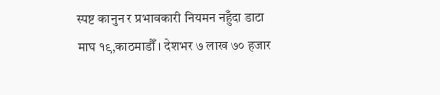स्पष्ट कानुन र प्रभावकारी नियमन नहुँदा डाटा
माघ १९,काठमाडौँ । देशभर ७ लाख ७० हजार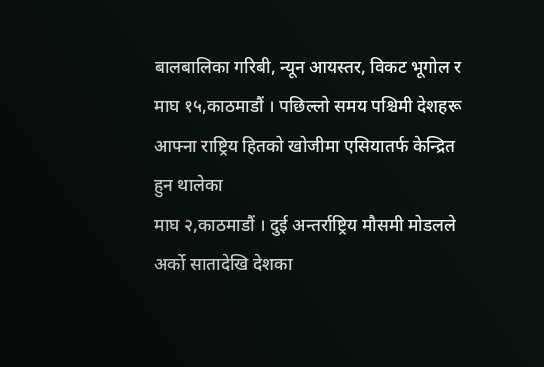बालबालिका गरिबी, न्यून आयस्तर, विकट भूगोल र
माघ १५,काठमाडौं । पछिल्लो समय पश्चिमी देशहरू आफ्ना राष्ट्रिय हितको खोजीमा एसियातर्फ केन्द्रित हुन थालेका
माघ २,काठमाडौं । दुई अन्तर्राष्ट्रिय मौसमी मोडलले अर्को सातादेखि देशका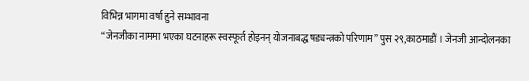विभिन्न भागमा वर्षा हुने सम्भावना
“जेनजीका नाममा भएका घटनाहरू स्वस्फूर्त होइनन् योजनाबद्ध षड्यन्त्रको परिणाम” पुस २९,काठमाडौं । जेनजी आन्दोलनका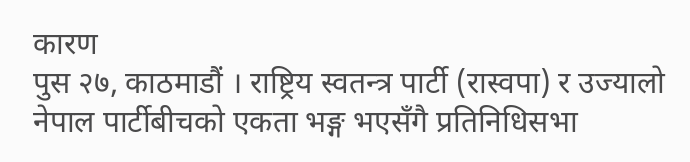कारण
पुस २७, काठमाडौं । राष्ट्रिय स्वतन्त्र पार्टी (रास्वपा) र उज्यालो नेपाल पार्टीबीचको एकता भङ्ग भएसँगै प्रतिनिधिसभा